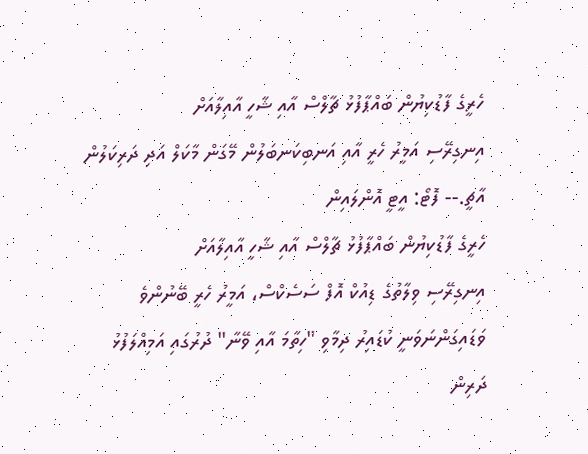ހެރީގެ ފާޑުކިޔުން ބައްޕާފުޅު ޗާލްސް އާއި ޝާހީ އާއިލާއަށް
އިނގިރޭސި އަމީރު ހެރީ އާއި އަނބިކަނބަލުން މޭގަން މާކަލް އަދި ދަރިކަލުން އާޗީ.-- ފޮޓޯ: އީޓީ އޮންލައިން
ހެރީގެ ފާޑުކިޔުން ބައްޕާފުޅު ޗާލްސް އާއި ޝާހީ އާއިލާއަށް
އިނގިރޭސި ވިލާތުގެ ޑިއުކް އޮފް ސަސެކްސް، އަމީރު ހެރީ ބޭނުންވެ ވަޑައިގަންނަވަނީ ކުޑައިރު ދިމާވި "ހިތާމަ އާއި ވޭނާ" ދުރުގައި އަމިއްލަފުޅު ދަރިން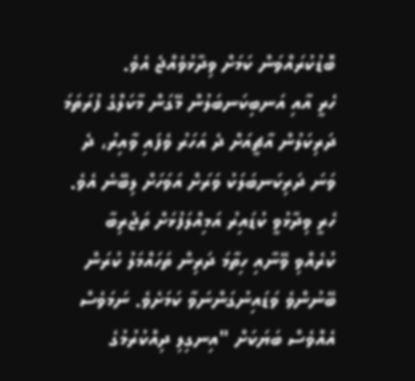ބޮޑުކުރައްވަން ކަމަށް ވިދާޅުވެއްޖެ އެވެ.
ހެރީ އާއި އަނބިކަނބަލުން މޭގަން މާކަލްގެ ފުރަތަމަ ދަރިކަލުން އާޗީއަށް ދެ އަހަރު ވެފައި ވާއިރު، ދެ ވަނަ ދަރިކަނބަލަކު ވަރަށް އަވަހަށް ލިބޭނެ އެވެ.
ހެރީ ވިދާޅުވީ ކުޑައިރު އަމިއްލަފުޅަށް ތަޖުރިބާ ކުރެއްވި ވޭނާއި ހިތާމަ ދަރިން ތަހައްމަލު ކުރަން ބޭނުންވެ ވަޑައިނުގަންނަވާ ކަމަށެވެ. ނަމަވެސް އެއްވެސް ބަޔަކަށް "އިނގިލި ދިއްކުރުމުގެ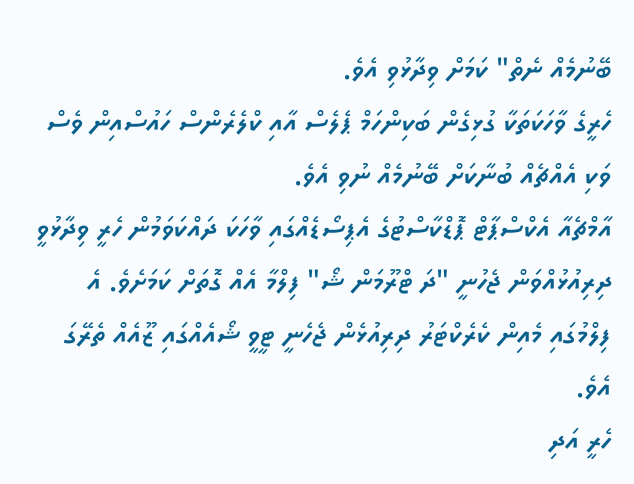ބޭނުމެއް ނެތް" ކަމަށް ވިދާޅުވި އެވެ.
ހެރީގެ ވާހަކަތަކާ ގުޅިގެން ބަކިންހަމް ޕެލެސް އާއި ކްލެރެންސް ހައުސްއިން ވެސް ވަކި އެއްޗެއް ބުނާކަށް ބޭނުމެއް ނުވި އެވެ.
އާމްޗެއާ އެކްސްޕާޓް ޕޮޑްކާސްޓުގެ އެޕިސޯޑެއްގައި ވާހަކަ ދައްކަވަމުން ހެރީ ވިދާޅުވީ ދިރިއުޅުއްވަން ޖެހުނީ "ދަ ޓްރޫމަން ޝޯ" ފިލްމާ އެއް ގޮތަށް ކަމަށެވެ. އެ ފިލްމުގައި މެއިން ކެރެކްޓަރު ދިރިއުޅެން ޖެހެނީ ޓީވީ ޝޯއެއްގައި ޒޫއެއް ތެރޭގަ އެވެ.
ހެރީ އަދި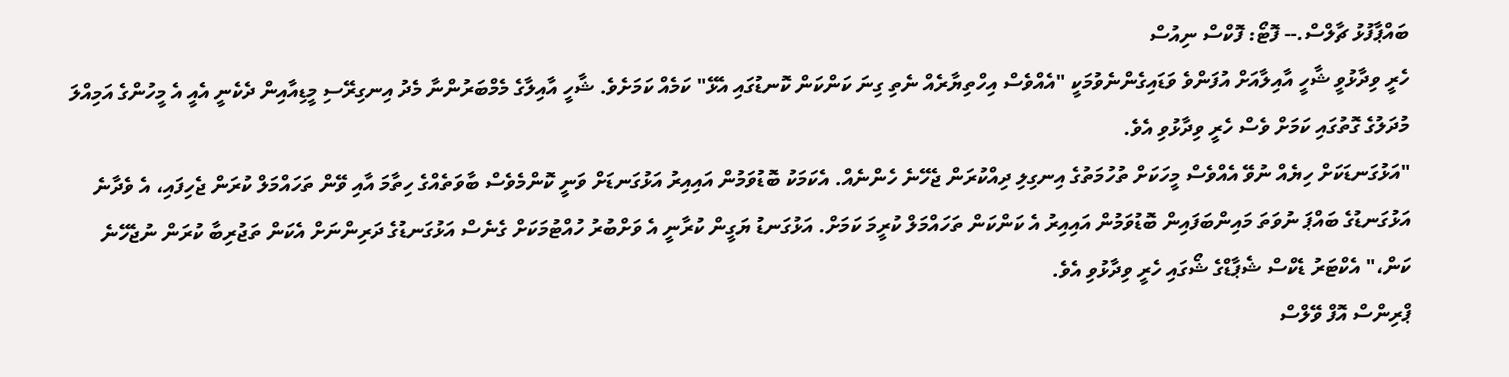ބައްޕާފުޅު ޗާލްސް.-- ފޮޓޯ: ފޮކްސް ނިއުސް
ހެރީ ވިދާޅުވީ ޝާހީ އާއިލާއަށް އުފަންވެ ވަޑައިގެންނެވުމަކީ "އެއްވެސް އިހްތިޔާރެއް ނެތި ގިނަ ކަންކަން ކޮނޑުގައި އެޅޭ" ކަމެއް ކަމަށެވެ. ޝާހީ އާއިލާގެ މެމްބަރުންނާ މެދު އިނގިރޭސި މީޑިއާއިން ދެކެނީ އެއީ އެ މީހުންގެ އަމިއްލަ މުދަލުގެ ގޮތުގައި ކަމަށް ވެސް ހެރީ ވިދާޅުވި އެވެ.
"އަޅުގަނޑަކަށް ހިޔެއް ނުވޭ އެއްވެސް މީހަކަށް ތުހުމަތުގެ އިނގިލި ދިއްކުރަން ޖެހޭނެ ހެންނެއް. އެކަމަކު ބޮޑުވަމުން އައިއިރު އަޅުގަނޑަށް ވަނީ ކޮންމެވެސް ބާވަތެއްގެ ހިތާމަ އާއި ވޭން ތަހައްމަލް ކުރަން ޖެހިފައި، އެ ވެދާނެ އަޅުގަނޑުގެ ބައްޕަ ނުވަތަ މައިންބަފައިން ބޮޑުވަމުން އައިއިރު އެ ކަންކަން ތަހައްމަލް ކުރީމަ ކަމަށް. އަޅުގަނޑު ޔަގީން ކުރާނީ އެ ވަށްބުރު ހުއްޓުމަކަށް ގެނެސް އަޅުގަނޑުގެ ދަރިންނަށް އެކަން ތަޖުރިބާ ކުރަން ނުޖެހޭނެ ކަން،" އެކްޓަރު ޑެކްސް ޝެޕާޑްގެ ޝޯގައި ހެރީ ވިދާޅުވި އެވެ.
ޕްރިންސް އޮފް ވޭލްސް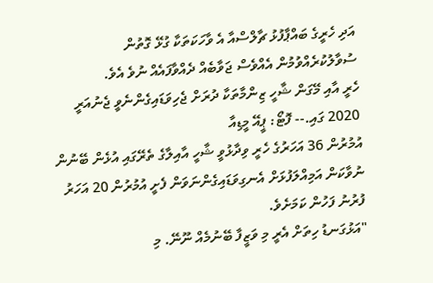އަދި ހެރީގެ ބައްޕާފުޅު ޗާލްސްއާ އެ ވާހަކަތަކާ ގުޅޭ ގޮތުން ސުވާލުކުރެއްވުމުން އެއްވެސް ޖަވާބެއް ދެއްވާފައެއް ނުވެ އެވެ.
ހެރީ އާއި މޭގަން ޝާހީ ޒިންމާތަކާ ދުރަށް ޖެހިވަޑައިގެންނެވީ ޖެނުއަރީ 2020 ގައި.-- ފޮޓޯ: ޕީއޭ މީޑިއާ
އުމުރުން 36 އަހަރުގެ ހެރީ ވިދާޅުވީ ޝާހީ އާއިލާގެ ތެރޭގައި އުޅެން ބޭނުން ނުވާކަން އަމިއްލަފުޅަށް އެނގިވަޑައިގެންނަވަން ފެށީ އުމުރުން 20 އަހަރު ފުރުނު ފަހުން ކަމަށެވެ.
"އަޅުގަނޑު ހިތަށް އެރީ މި ވަޒީފާ ބޭނުމެއް ނޫނޭ. މި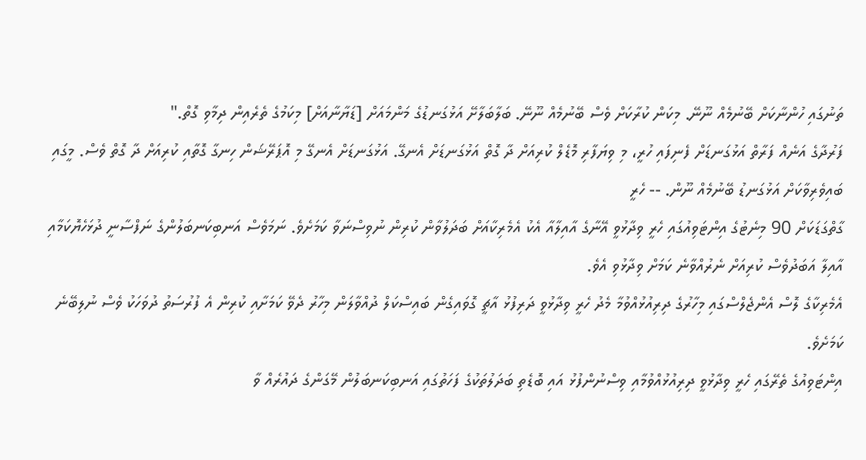ތަނުގައި ހުންނާކަށް ބޭނުމެއް ނޫނޭ. މިކަން ކުރާކަށް ވެސް ބޭނުމެއް ނޫނޭ. ބަލާބަލާށޭ އަޅުގަނޑުގެ މަންމައަށް [ޑަޔާނާއަށް] މިކަމުގެ ތެރެއިން ދިމާވި ގޮތް."
ފަރުދާގެ އަނެއް ފަރާތް އަޅުގަނޑަށް ފެނިފައި ހުރީ، މި ވިޔަފާރި މޮޑެލް ކުރިއަށް ދާ ގޮތް އަޅުގަނޑަށް އެނގޭ. އަޅުގަނޑަށް އެނގޭ މި އޮޕަރޭޝަން ހިނގާ ގޮތާއި ކުރިއަށް ދާ ގޮތް ވެސް. މީގައި ބައިވެރިވާކަށް އަޅުގަނޑު ބޭނުމެއް ނޫން. -- ހެރީ
ގާތްގަޑަކަށް 90 މިނެޓުގެ އިންޓަވިއުގައި ހެރީ ވިދާޅުވީ އޭނާގެ އާއިލާއާ އެކު އެމެރިކާއަށް ބަދަލުވާން ކުރިން ނުވިސްނަވާ ކަމަށެވެ. ނަމަވެސް އަނބިކަނބަލުންގެ ނަފްސާނީ ދުޅަހެޔޮކަމާއި އާއިލާ އަބަދުވެސް ކުރިއަށް ނެރުއްވާނެ ކަމަށް ވިދާޅުވި އެވެ.
އެމެރިކާގެ ލޮސް އެންޖެލްސްގައި މިހާރުގެ ދިރިއުޅުއްވުމާ މެދު ހެރީ ވިދާޅުވީ ދަރިފުޅު އާޗީ ގޮވައިގެން ބައިސްކަލް ދުއްވާލަން މިހާރު ދެވޭ ކަމަށާއި ކުރިން އެ ފުރުސަތު ދުވަހަކު ވެސް ނުލިބޭނެ ކަމަށެވެ.
އިންޓަވިއުގެ ތެރޭގައި ހެރީ ވިދާޅުވީ ދިރިއުޅުއްވުމާއި ވިސްނުންފުޅު އައި ބޮޑެތި ބަދަލުތަކުގެ ފަހަތުގައި އަނބިކަނބަލުން މޭގަންގެ ދައުރެއް ވާ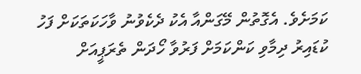ކަމަށެވެ. އެގޮތުން މޭގަންއާ އެކު ދެކެވުނު ވާހަކަތަކަށް ފަހު ކުޑައިރު ދިމާވި ކަންކަމަށް ފަރުވާ ހޯދަން ތެރަޕީއަށް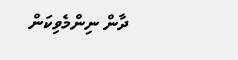ދާން ނިންމެވިކަން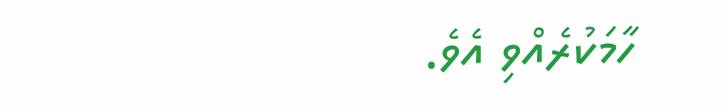ހާމަކުރެއްވި އެވެ.